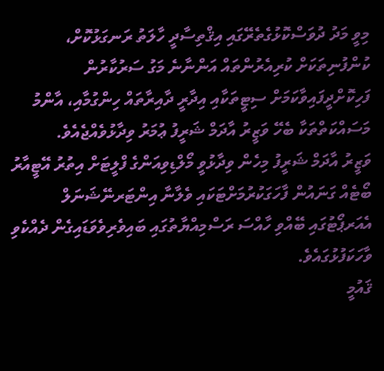މިވީ މަދު ދުވަސްކޮޅުގެތެރޭގައި އިޤްތިސާދީ ހާލަތު ރަނގަޅުކޮށް، ކުންފުނިތަކަށް ކުރިއެރުންތައް އަންނާނެ މަގު ސަރުކާރުން ފަހިކޮށްދީފައިވާކަމަށް ސިޓީތަކާއި އިދާރީ ދާއިރާތައް ހިންގުމާއި، އާންމު މަސައްކަތްތަކާ ބެހޭ ވަޒީރު އާދަމް ޝަރީފު ޢުމަރު ވިދާޅުވެއްޖެއެވެ.
ވަޒީރު އާދަމް ޝަރީފު މިހެން ވިދާޅުވީ މޯލްޑިވިއަންގެ ފްލީޓަށް އިތުރު އޭޓީއާރު ބޯޓެއް ގަނައުން ފާހަގަކުރުމަށްޓަކައި ވެލާނާ އިންޓަރނޭޝަނަލް އެއަރޕޯޓުގައި ބޭއްވި ހާއްސަ ރަސްމިއްޔާތުގައި ބައިވެރިވެވަޑައިގެން ދެއްކެވި ވާހަކަފުޅުގައެވެ.
ޤައުމީ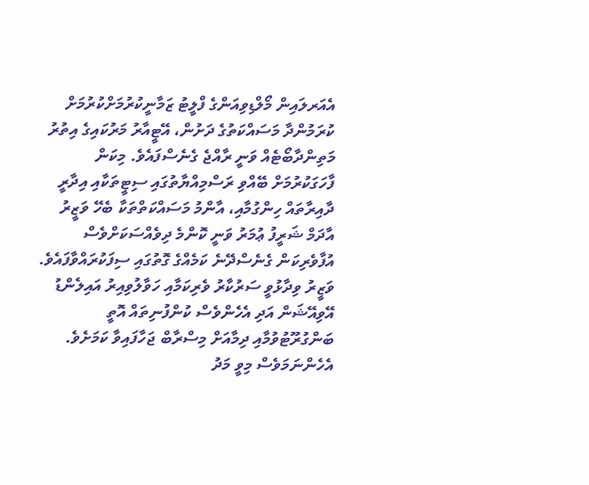އެއަރލައިން މޯލްޑިވިއަންގެ ފްލީޓު ޒަމާނީކުރުމަށްކުރުމަށް ކުރަމުންދާ މަސައްކަތުގެ ދަށުން، އޭޓީއާރު މަރުކައިގެ އިތުރު މަތިންދާބޯޓެއް ވަނީ ރާއްޖެ ގެނެސްފައެވެ. މިކަން ފާހަގަކުރުމަށް ބޭއްވި ރަސްމިއްޔާތުގައި ސިޓީތަކާއި އިދާރީ ދާއިރާތައް ހިންގުމާއި، އާންމު މަސައްކަތްތަކާ ބެހޭ ވަޒީރު އާދަމް ޝަރީފު ޢުމަރު ވަނީ ކޮންމެ ދިވެއްސަކަށްވެސް އުފާވެރިކަން ގެނެސްދޭނެ ކަމެއްގެ ގޮތުގައި ސިފަކުރައްވާފައެވެ.
ވަޒީރު ވިދާޅުވީ ސަރުކާރު ވެރިކަމާއި ހަވާލުވިއިރު އައިލެންޑު އޭވިއޭޝަން އަދި އެހެންވެސް ކުންފުނިތައް އޮތީ ބަންގުރޫޓުވުމާއި ދިމާއަށް މިސްރާބް ޖަހާފައިވާ ކަމަށެވެ. އެހެންނަމަވެސް މިވީ މަދު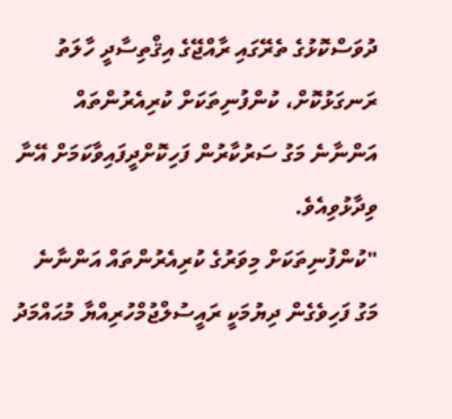ދުވަސްކޮޅުގެ ތެރޭގައި ރާއްޖޭގެ އިޤްތިސާދީ ހާލަތު ރަނގަޅުކޮށް، ކުންފުނިތަކަށް ކުރިއެރުންތައް އަންނާނެ މަގު ސަރުކާރުން ފަހިކޮށްދީފައިވާކަމަށް އޭނާ ވިދާޅުވިއެވެ.
"ކުންފުނިތަކަށް މިވަރުގެ ކުރިއެރުންތައް އަންނާނެ މަގު ފަހިވެގެން ދިޔުމަކީ ރައީސުލްޖުމްހުރިއްޔާ މުޙައްމަދު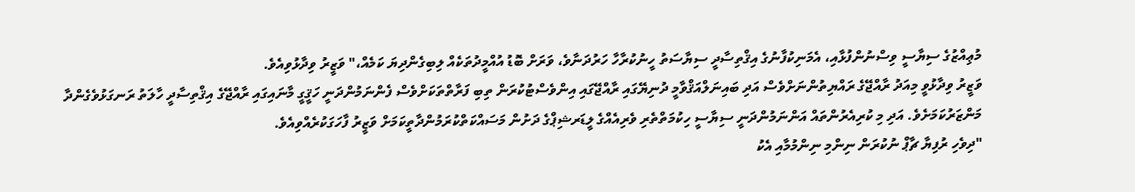މުޢިއްޒުގެ ސިޔާސީ ވިސްނުންފުޅާއި، އެމަނިކުފާނުގެ އިޤްތިސާދީ ސިޔާސަތު ހީނުކުރާހާ ހަރުދަނާވެ، ވަރަށް ބޮޑު އުއްމީދުތަކެއް ލިބިގެންދިޔަ ކަމެއް،" ވަޒީރު ވިދާޅުވިއެވެ.
ވަޒީރު ވިދާޅުވީ މިއަދު ރާއްޖޭގެ ރައްޔިތުންނަށްވެސް އަދި ބައިނަލްއަޤްވާމީ ދުނިޔޭގައި ރާއްޖޭގައި އިންވެސްޓުކުރަން ތިބި ފަރާތްތަކަށްވެސް ފެންނަމުންދަނީ ހަޤީގީ މާނައިގައި ރާއްޖޭގެ އިޤްތިސާދީ ހާލަތު ރަނގަޅުވެގެންދާ މަންޒަރުކަމަށެވެ. އަދި މި ކުރިއެރުންތައް އަންނަމުންދަނީ ސިޔާސީ ހިކުމަތްތެރި ވެރިއެއްގެ ލީޑަރޝިޕްގެ ދަށުން މަސައްކަތްކުރަމުންދާތީކަމަށް ވަޒީރު ފާހަގަކުރެއްވިއެވެ.
"ދިވެހި ރުފިޔާ ޗާޕް ނުކުރަން ނިންމި ނިންމުމާއި އެކު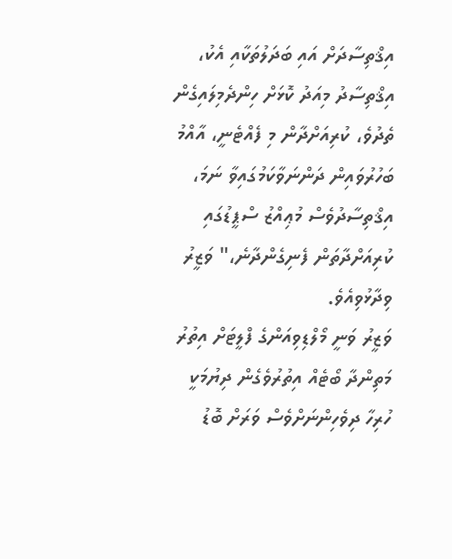އިޤްތިސާދަށް އައި ބަދަލުތަކާއި އެކު، އިޤްތިސާދު މިއަދު ކޮޅަށް ހިންދެމިލައިގެން ތެދުވެ، ކުރިއަށްދާން މި ފެއްޓެނީ، އާއްމު ބަހުރުވައިން ދަންނަވާކަމުގައިވާ ނަމަ، އިޤްތިސާދުވެސް މުޢިއްޒު ސްޕީޑުގައި ކުރިއަށްދާތަން ފެނިގެންދާނެ،" ވަޒީރު ވިދާޅުވިއެވެ.
ވަޒީރު ވަނީ މޯލްޑިވިއަންގެ ފްލީޓަށް އިތުރު މަތިންދާ ބޯޓެއް އިތުރުވެގެން ދިޔުމަކީ ހުރިހާ ދިވެހިންނަށްވެސް ވަރަށް ބޮޑު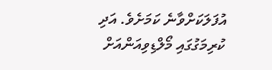އުފަލަކަށްވާނެ ކަމަށެވެ. އަދި ކުރިމަގުގައި މޯލްޑިވިއަންއަށް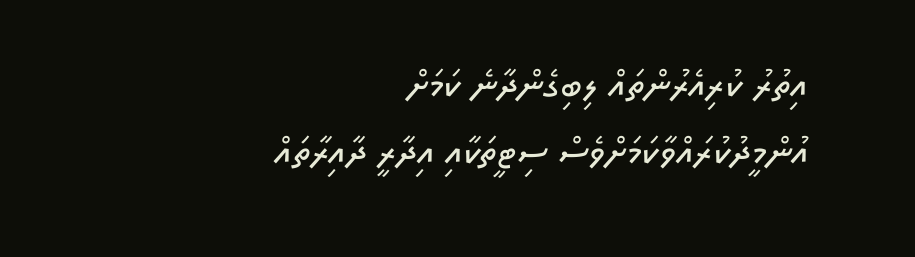އިތުރު ކުރިއެރުންތައް ލިބިގެންދާނެ ކަމަށް އުންމީދުކުރައްވާކަމަށްވެސް ސިޓީތަކާއި އިދާރީ ދާއިރާތައް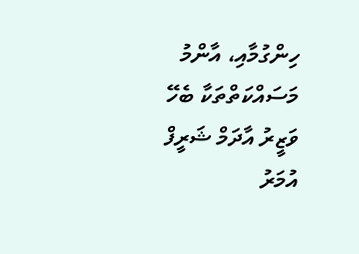ހިންގުމާއި، އާންމު މަސައްކަތްތަކާ ބެހޭ ވަޒީރު އާދަމް ޝަރީފް އުމަރު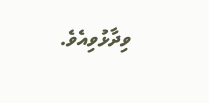ވިދާޅުވިއެވެ.